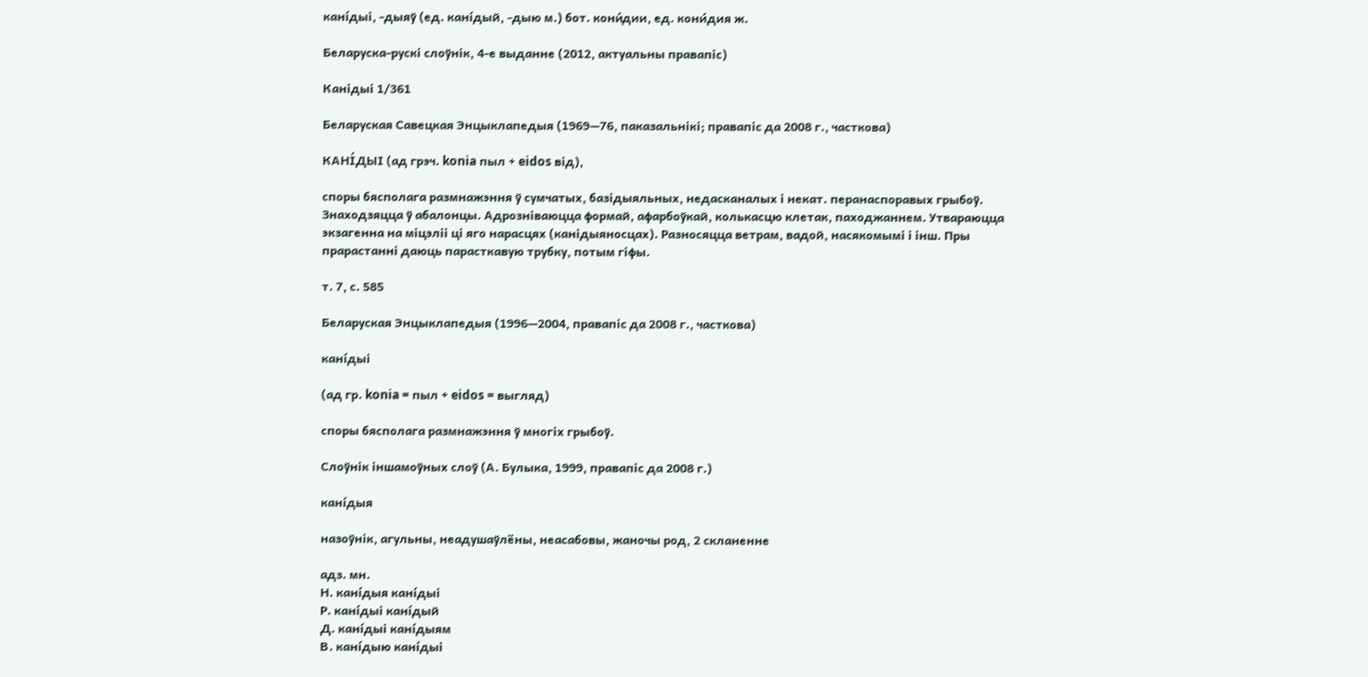кані́дыі, -дыяў (ед. кані́дый, -дыю м.) бот. кони́дии, ед. кони́дия ж.

Беларуска-рускі слоўнік, 4-е выданне (2012, актуальны правапіс)

Канідыі 1/361

Беларуская Савецкая Энцыклапедыя (1969—76, паказальнікі; правапіс да 2008 г., часткова)

КАНІ́ДЫІ (ад грэч. konia пыл + eidos від),

споры бясполага размнажэння ў сумчатых, базідыяльных, недасканалых і некат. перанаспоравых грыбоў. Знаходзяцца ў абалонцы. Адрозніваюцца формай, афарбоўкай, колькасцю клетак, паходжаннем. Утвараюцца экзагенна на міцэліі ці яго нарасцях (канідыяносцах). Разносяцца ветрам, вадой, насякомымі і інш. Пры прарастанні даюць парасткавую трубку, потым гіфы.

т. 7, с. 585

Беларуская Энцыклапедыя (1996—2004, правапіс да 2008 г., часткова)

кані́дыі

(ад гр. konia = пыл + eidos = выгляд)

споры бясполага размнажэння ў многіх грыбоў.

Слоўнік іншамоўных слоў (А. Булыка, 1999, правапіс да 2008 г.)

кані́дыя

назоўнік, агульны, неадушаўлёны, неасабовы, жаночы род, 2 скланенне

адз. мн.
Н. кані́дыя кані́дыі
Р. кані́дыі кані́дый
Д. кані́дыі кані́дыям
В. кані́дыю кані́дыі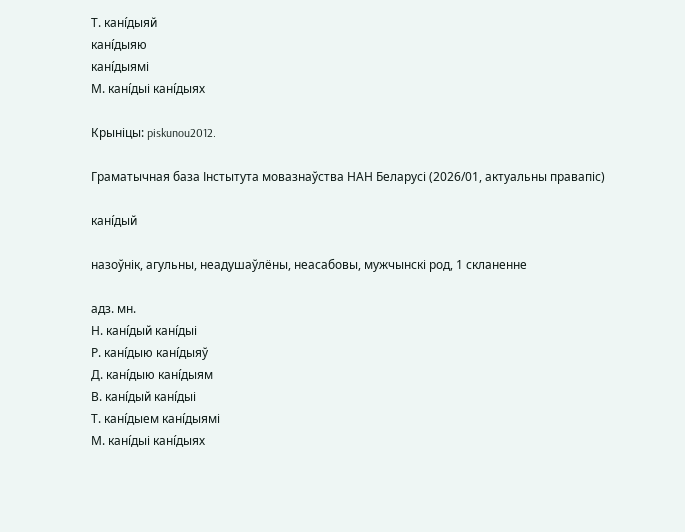Т. кані́дыяй
кані́дыяю
кані́дыямі
М. кані́дыі кані́дыях

Крыніцы: piskunou2012.

Граматычная база Інстытута мовазнаўства НАН Беларусі (2026/01, актуальны правапіс)

кані́дый

назоўнік, агульны, неадушаўлёны, неасабовы, мужчынскі род, 1 скланенне

адз. мн.
Н. кані́дый кані́дыі
Р. кані́дыю кані́дыяў
Д. кані́дыю кані́дыям
В. кані́дый кані́дыі
Т. кані́дыем кані́дыямі
М. кані́дыі кані́дыях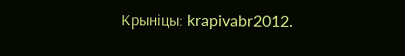Крыніцы: krapivabr2012.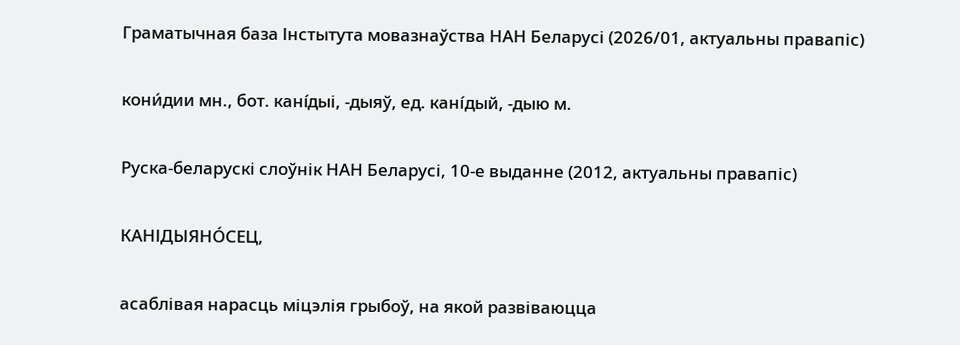Граматычная база Інстытута мовазнаўства НАН Беларусі (2026/01, актуальны правапіс)

кони́дии мн., бот. кані́дыі, -дыяў, ед. кані́дый, -дыю м.

Руска-беларускі слоўнік НАН Беларусі, 10-е выданне (2012, актуальны правапіс)

КАНІДЫЯНО́СЕЦ,

асаблівая нарасць міцэлія грыбоў, на якой развіваюцца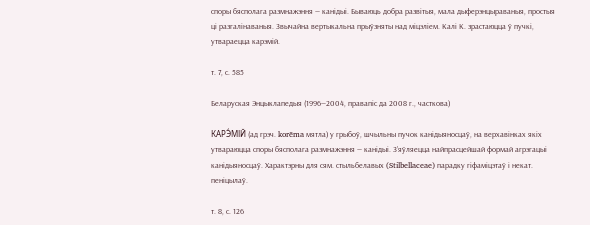споры бясполага размнажэння — канідыі. Бываюць добра развітыя, мала дыферэнцыраваныя, простыя ці разгалінаваныя. Звычайна вертыкальна прыўзняты над міцэліем. Калі К. зрастаюцца ў пучкі, утвараецца карэмій.

т. 7, с. 585

Беларуская Энцыклапедыя (1996—2004, правапіс да 2008 г., часткова)

КАРЭ́МІЙ (ад грэч. korēma мятла) у грыбоў, шчыльны пучок канідыяносцаў, на верхавінках якіх утвараюцца споры бясполага размнажэння — канідыі. З’яўляецца найпрасцейшай формай агрэгацыі канідыяносцаў. Характэрны для сям. стыльбелавых (Stilbellaceae) парадку гіфаміцэтаў і некат. пеніцылаў.

т. 8, с. 126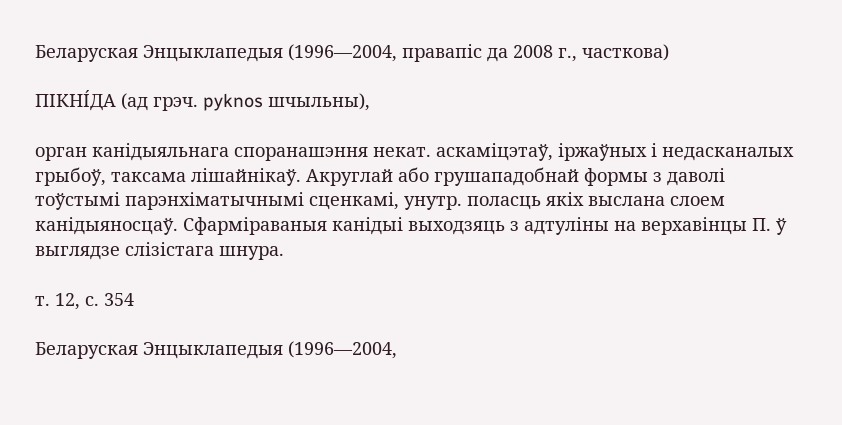Беларуская Энцыклапедыя (1996—2004, правапіс да 2008 г., часткова)

ПІКНІ́ДА (ад грэч. pyknos шчыльны),

орган канідыяльнага споранашэння некат. аскаміцэтаў, іржаўных і недасканалых грыбоў, таксама лішайнікаў. Акруглай або грушападобнай формы з даволі тоўстымі парэнхіматычнымі сценкамі, унутр. поласць якіх выслана слоем канідыяносцаў. Сфарміраваныя канідыі выходзяць з адтуліны на верхавінцы П. ў выглядзе слізістага шнура.

т. 12, с. 354

Беларуская Энцыклапедыя (1996—2004,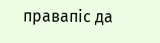правапіс да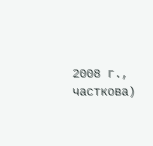2008 г., часткова)